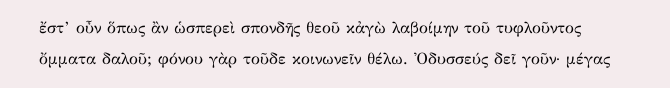ἔστ’ οὖν ὅπως ἂν ὡσπερεὶ σπονδῆς θεοῦ κἀγὼ λαβοίμην τοῦ τυφλοῦντος ὄμματα δαλοῦ; φόνου γὰρ τοῦδε κοινωνεῖν θέλω. Ὀδυσσεύς δεῖ γοῦν· μέγας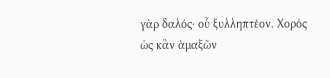γὰρ δαλός· οὗ ξυλληπτέον. Χορός ὡς κἂν ἁμαξῶν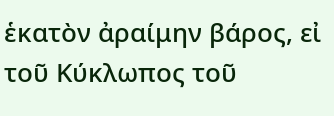ἑκατὸν ἀραίμην βάρος, εἰ τοῦ Κύκλωπος τοῦ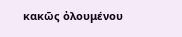κακῶς ὀλουμένου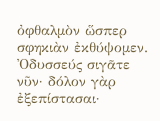ὀφθαλμὸν ὥσπερ σφηκιὰν ἐκθύψομεν. Ὀδυσσεύς σιγᾶτε νῦν· δόλον γὰρ ἐξεπίστασαι·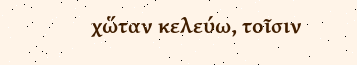χὥταν κελεύω, τοῖσιν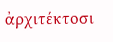ἀρχιτέκτοσι